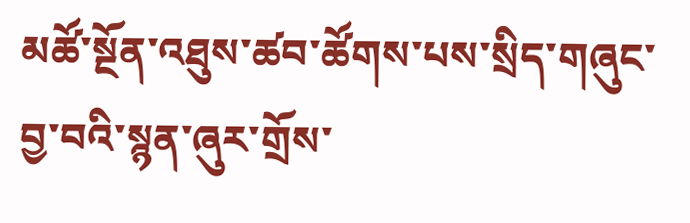མཚོ་སྔོན་འཐུས་ཚབ་ཚོགས་པས་སྲིད་གཞུང་བྱ་བའི་སྙན་ཞུར་གྲོས་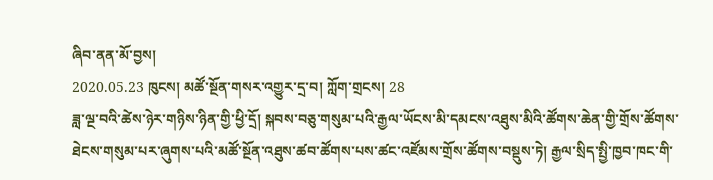ཞིབ་ནན་མོ་བྱས།
2020.05.23 ཁུངས། མཚོ་སྔོན་གསར་འགྱུར་དྲ་བ། ཀློག་གྲངས། 28
ཟླ་ལྔ་བའི་ཚེས་ཉེར་གཉིས་ཉིན་གྱི་ཕྱི་དྲོ། སྐབས་བཅུ་གསུམ་པའི་རྒྱལ་ཡོངས་མི་དམངས་འཐུས་མིའི་ཚོགས་ཆེན་གྱི་གྲོས་ཚོགས་ཐེངས་གསུམ་པར་ཞུགས་པའི་མཚོ་སྔོན་འཐུས་ཚབ་ཚོགས་པས་ཚང་འཛོམས་གྲོས་ཚོགས་བསྡུས་ཏེ། རྒྱལ་སྲིད་སྤྱི་ཁྱབ་ཁང་གི་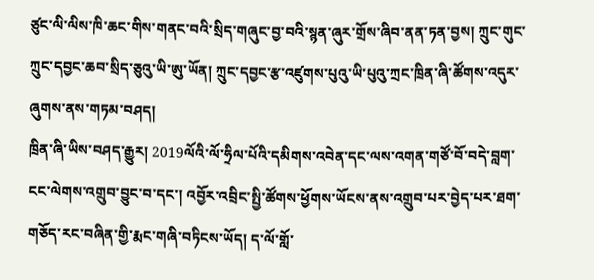ཙུང་ལི་ལིས་ཁི་ཆང་གིས་གནང་བའི་སྲིད་གཞུང་བྱ་བའི་སྙན་ཞུར་གྲོས་ཞིབ་ནན་ཏན་བྱས། ཀྲུང་གུང་ཀྲུང་དབྱང་ཆབ་སྲིད་ཅུའུ་ཡི་ཨུ་ཡོན། ཀྲུང་དབྱང་རྩ་འཛུགས་པུའུ་ཡི་པུའུ་ཀྲང་ཁྲིན་ཞི་ཚོགས་འདུར་ཞུགས་ནས་གཏམ་བཤད།
ཁྲིན་ཞི་ཡིས་བཤད་རྒྱུར། 2019ལོའི་ལོ་ཧྲིལ་པོའི་དམིགས་འབེན་དང་ལས་འགན་གཙོ་བོ་བདེ་བླག་ངང་ལེགས་འགྲུབ་བྱུང་བ་དང་། འབྱོར་འབྲིང་སྤྱི་ཚོགས་ཕྱོགས་ཡོངས་ནས་འགྲུབ་པར་བྱེད་པར་ཐག་གཅོད་རང་བཞིན་གྱི་རྨང་གཞི་བཏིངས་ཡོད། ད་ལོ་གློ་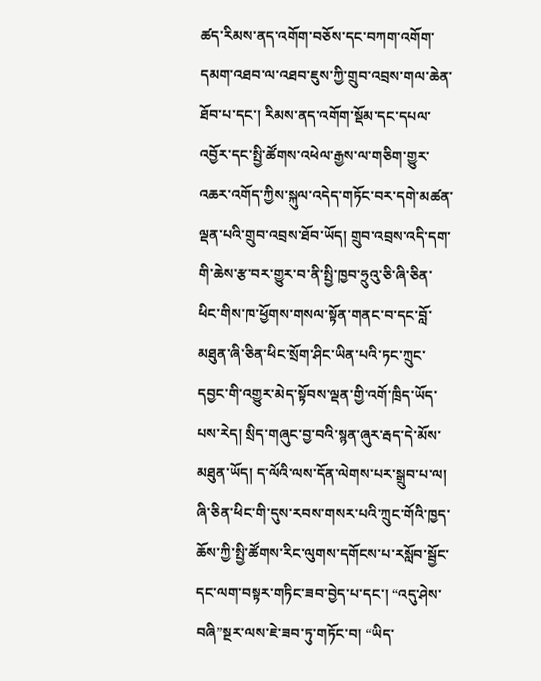ཚད་རིམས་ནད་འགོག་བཅོས་དང་བཀག་འགོག་དམག་འཐབ་ལ་འཐབ་ཇུས་ཀྱི་གྲུབ་འབྲས་གལ་ཆེན་ཐོབ་པ་དང་། རིམས་ནད་འགོག་སྡོམ་དང་དཔལ་འབྱོར་དང་སྤྱི་ཚོགས་འཕེལ་རྒྱས་ལ་གཅིག་གྱུར་འཆར་འགོད་ཀྱིས་སྐུལ་འདེད་གཏོང་བར་དགེ་མཚན་ལྡན་པའི་གྲུབ་འབྲས་ཐོབ་ཡོད། གྲུབ་འབྲས་འདི་དག་གི་ཆེས་རྩ་བར་གྱུར་བ་ནི་སྤྱི་ཁྱབ་ཧྲུའུ་ཅི་ཞི་ཅིན་ཕིང་གིས་ཁ་ཕྱོགས་གསལ་སྟོན་གནང་བ་དང་བློ་མཐུན་ཞི་ཅིན་ཕིང་སྲོག་ཤིང་ཡིན་པའི་ཏང་ཀྲུང་དབྱང་གི་འགྱུར་མེད་སྟོབས་ལྡན་གྱི་འགོ་ཁྲིད་ཡོད་པས་རེད། སྲིད་གཞུང་བྱ་བའི་སྙན་ཞུར་རྦད་དེ་མོས་མཐུན་ཡོད། ད་ལོའི་ལས་དོན་ལེགས་པར་སྒྲུབ་པ་ལ། ཞི་ཅིན་ཕིང་གི་དུས་རབས་གསར་པའི་ཀྲུང་གོའི་ཁྱད་ཆོས་ཀྱི་སྤྱི་ཚོགས་རིང་ལུགས་དགོངས་པ་རསློབ་སྦྱོང་དང་ལག་བསྟར་གཏིང་ཟབ་བྱེད་པ་དང་། “འདུ་ཤེས་བཞི”སྔར་ལས་ཇེ་ཟབ་ཏུ་གཏོང་བ། “ཡིད་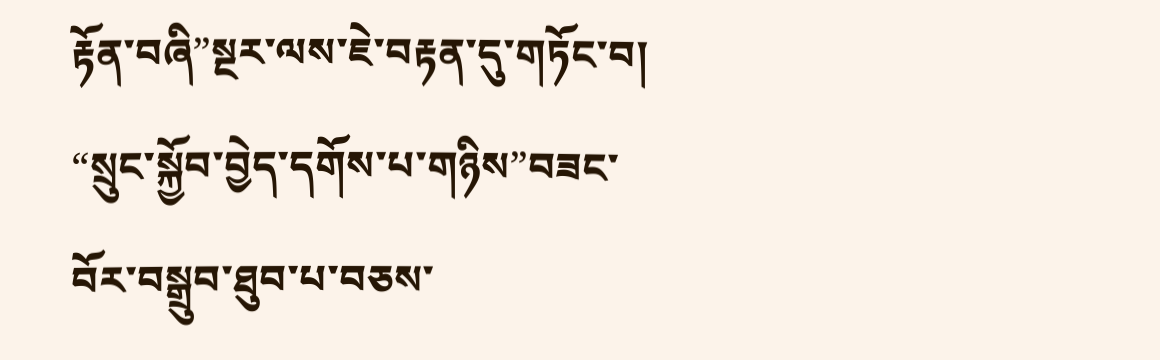རྟོན་བཞི”སྔར་ལས་ཇེ་བརྟན་དུ་གཏོང་བ། “སྲུང་སྐྱོབ་བྱེད་དགོས་པ་གཉིས”བཟང་བོར་བསྒྲུབ་ཐུབ་པ་བཅས་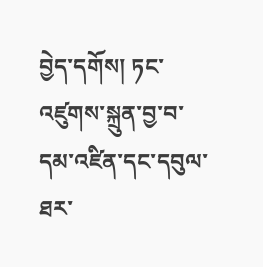བྱེད་དགོས། ཏང་འཛུགས་སྐྲུན་བྱ་བ་དམ་འཛིན་དང་དབུལ་ཐར་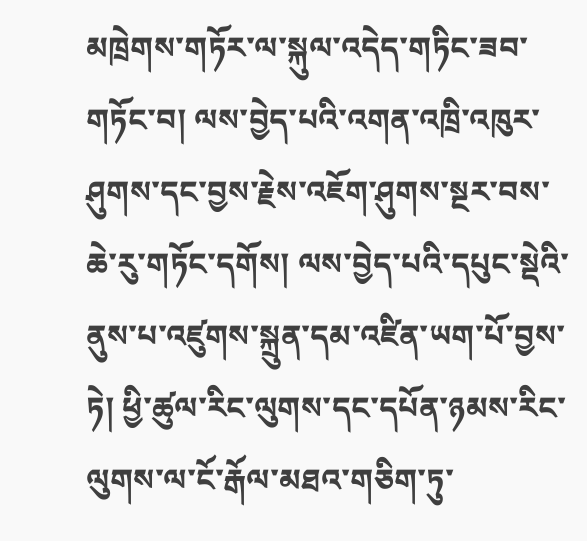མཁྲེགས་གཏོར་ལ་སྐུལ་འདེད་གཏིང་ཟབ་གཏོང་བ། ལས་བྱེད་པའི་འགན་འཁྲི་འཁུར་ཤུགས་དང་བྱས་རྗེས་འཇོག་ཤུགས་སྔར་བས་ཆེ་རུ་གཏོང་དགོས། ལས་བྱེད་པའི་དཔུང་སྡེའི་ནུས་པ་འཛུགས་སྐྲུན་དམ་འཛིན་ཡག་པོ་བྱས་ཏེ། ཕྱི་ཚུལ་རིང་ལུགས་དང་དཔོན་ཉམས་རིང་ལུགས་ལ་ངོ་རྒོལ་མཐའ་གཅིག་ཏུ་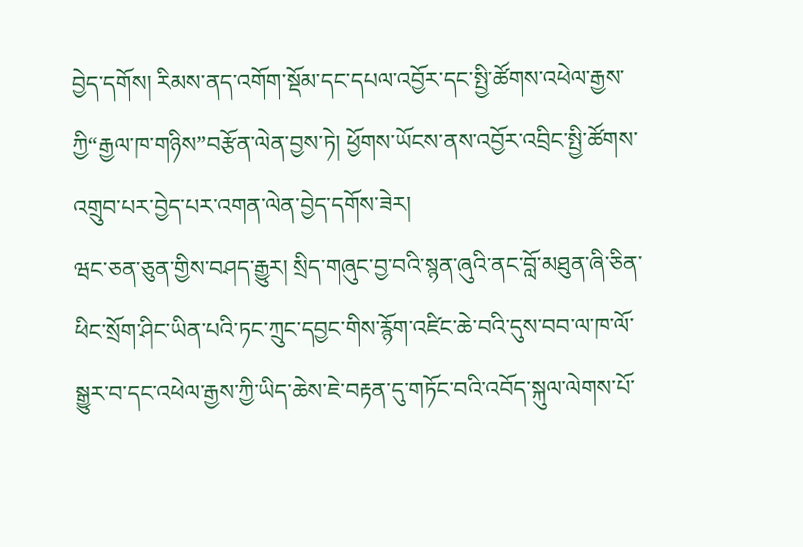བྱེད་དགོས། རིམས་ནད་འགོག་སྡོམ་དང་དཔལ་འབྱོར་དང་སྤྱི་ཚོགས་འཕེལ་རྒྱས་ཀྱི“རྒྱལ་ཁ་གཉིས”བརྩོན་ལེན་བྱས་ཏེ། ཕྱོགས་ཡོངས་ནས་འབྱོར་འབྲིང་སྤྱི་ཚོགས་འགྲུབ་པར་བྱེད་པར་འགན་ལེན་བྱེད་དགོས་ཟེར།
ཝང་ཅན་ཅུན་གྱིས་བཤད་རྒྱུར། སྲིད་གཞུང་བྱ་བའི་སྙན་ཞུའི་ནང་བློ་མཐུན་ཞི་ཅིན་ཕིང་སྲོག་ཤིང་ཡིན་པའི་ཏང་ཀྲུང་དབྱང་གིས་རྙོག་འཛིང་ཆེ་བའི་དུས་བབ་ལ་ཁ་ལོ་སྒྱུར་བ་དང་འཕེལ་རྒྱས་ཀྱི་ཡིད་ཆེས་ཇེ་བརྟན་དུ་གཏོང་བའི་འབོད་སྐུལ་ལེགས་པོ་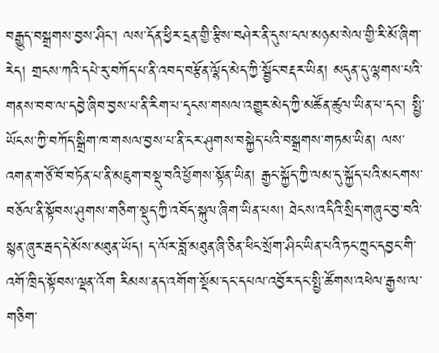བརྒྱུད་བསྒྲགས་བྱས་ཤིང་། ལས་དོན་ཕྱིར་དྲན་གྱི་རྩིས་བཤེར་ནི་དུས་ངལ་མཉམ་སེལ་གྱི་རི་མོ་ཞིག་རེད། གྲངས་ཀའི་དཔེ་རུ་བཀོད་པ་ནི་འབད་བརྩོན་ལྷོད་མེད་ཀྱི་སྦྱོང་བརྡར་ཡིན། མདུན་དུ་ལྷགས་པའི་གནས་བབ་ལ་དབྱེ་ཞིབ་བྱས་པ་ནི་རིག་པ་དྭངས་གསལ་འགྱུར་མེད་ཀྱི་མཚོན་ཚུལ་ཡིན་པ་དང་། སྤྱི་ཡོངས་ཀྱི་བཀོད་སྒྲིག་ཁ་གསལ་བྱས་པ་ནི་ངར་ཤུགས་བསྐྱེད་པའི་བསྒྲགས་གཏམ་ཡིན། ལས་འགན་གཙོ་བོ་བཏོན་པ་ནི་མཇུག་བསྡུ་བའི་ཕྱོགས་སྟོན་ཡིན། རྒྱང་སྐྱོད་ཀྱི་ལམ་དུ་སྐྱོད་པའི་མངགས་བཅོལ་ནི་སྟོབས་ཤུགས་གཅིག་སྡུད་ཀྱི་འབོད་སྐུལ་ཞིག་ཡིན་པས། ཐེངས་འདིའི་སྲིད་གཞུང་བྱ་བའི་སྙན་ཞུར་རྦད་དེ་མོས་མཐུན་ཡོད། ད་ལོར་བློ་མཐུན་ཞི་ཅིན་ཕིང་སྲོག་ཤིང་ཡིན་པའི་ཏང་ཀྲུང་དབྱང་གི་འགོ་ཁྲིད་སྟོབས་ལྡན་འོག རིམས་ནད་འགོག་སྡོམ་དང་དཔལ་འབྱོར་དང་སྤྱི་ཚོགས་འཕེལ་རྒྱས་ལ་གཅིག་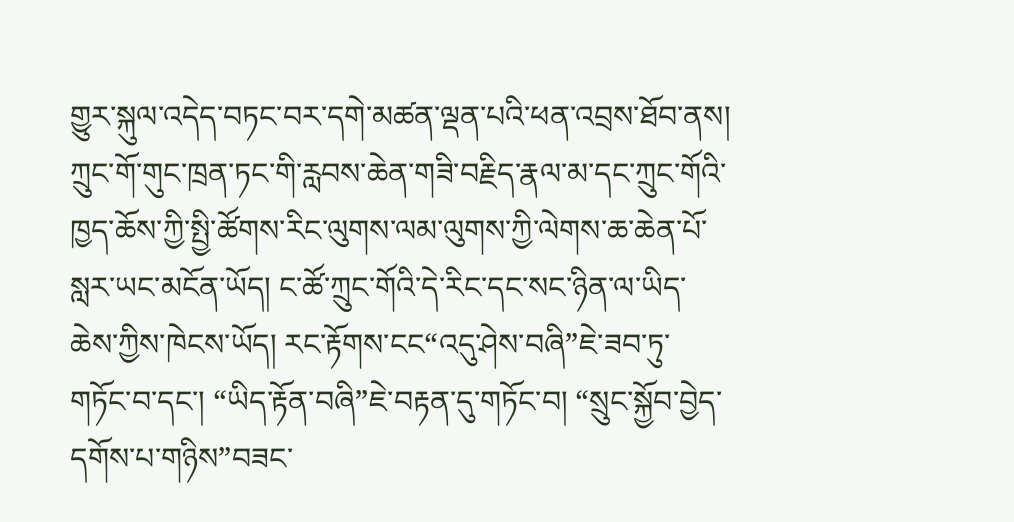གྱུར་སྐུལ་འདེད་བཏང་བར་དགེ་མཚན་ལྡན་པའི་ཕན་འབྲས་ཐོབ་ནས། ཀྲུང་གོ་གུང་ཁྲན་ཏང་གི་རླབས་ཆེན་གཟི་བརྗིད་རྣལ་མ་དང་ཀྲུང་གོའི་ཁྱད་ཆོས་ཀྱི་སྤྱི་ཚོགས་རིང་ལུགས་ལམ་ལུགས་ཀྱི་ལེགས་ཆ་ཆེན་པོ་སླར་ཡང་མངོན་ཡོད། ང་ཚོ་ཀྲུང་གོའི་དེ་རིང་དང་སང་ཉིན་ལ་ཡིད་ཆེས་ཀྱིས་ཁེངས་ཡོད། རང་རྟོགས་ངང“འདུ་ཤེས་བཞི”ཇེ་ཟབ་ཏུ་གཏོང་བ་དང་། “ཡིད་རྟོན་བཞི”ཇེ་བརྟན་དུ་གཏོང་བ། “སྲུང་སྐྱོབ་བྱེད་དགོས་པ་གཉིས”བཟང་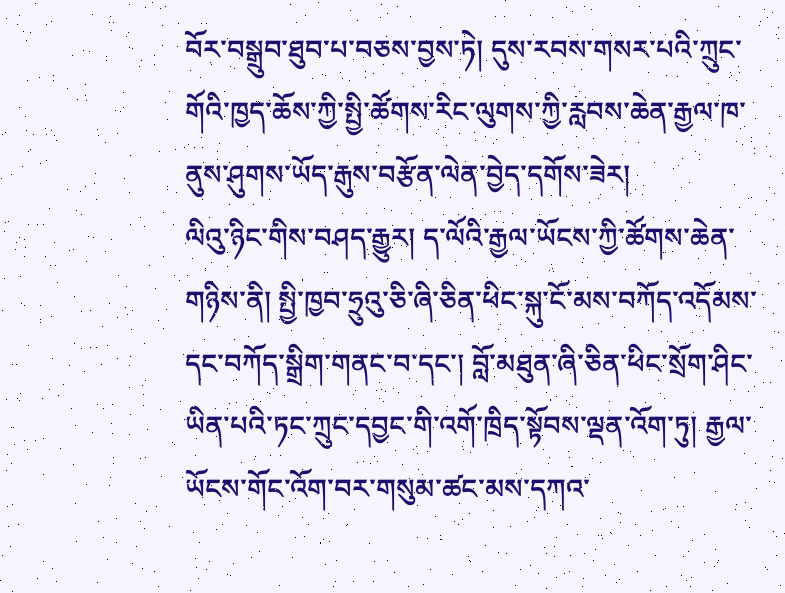བོར་བསྒྲུབ་ཐུབ་པ་བཅས་བྱས་ཏེ། དུས་རབས་གསར་པའི་ཀྲུང་གོའི་ཁྱད་ཆོས་ཀྱི་སྤྱི་ཚོགས་རིང་ལུགས་ཀྱི་རླབས་ཆེན་རྒྱལ་ཁ་ནུས་ཤུགས་ཡོད་རྒུས་བརྩོན་ལེན་བྱེད་དགོས་ཟེར།
ལིའུ་ཉིང་གིས་བཤད་རྒྱུར། ད་ལོའི་རྒྱལ་ཡོངས་ཀྱི་ཚོགས་ཆེན་གཉིས་ནི། སྤྱི་ཁྱབ་ཧྲུའུ་ཅི་ཞི་ཅིན་ཕིང་སྐུ་ངོ་མས་བཀོད་འདོམས་དང་བཀོད་སྒྲིག་གནང་བ་དང་། བློ་མཐུན་ཞི་ཅིན་ཕིང་སྲོག་ཤིང་ཡིན་པའི་ཏང་ཀྲུང་དབྱང་གི་འགོ་ཁྲིད་སྟོབས་ལྡན་འོག་ཏུ། རྒྱལ་ཡོངས་གོང་འོག་བར་གསུམ་ཚང་མས་དཀའ་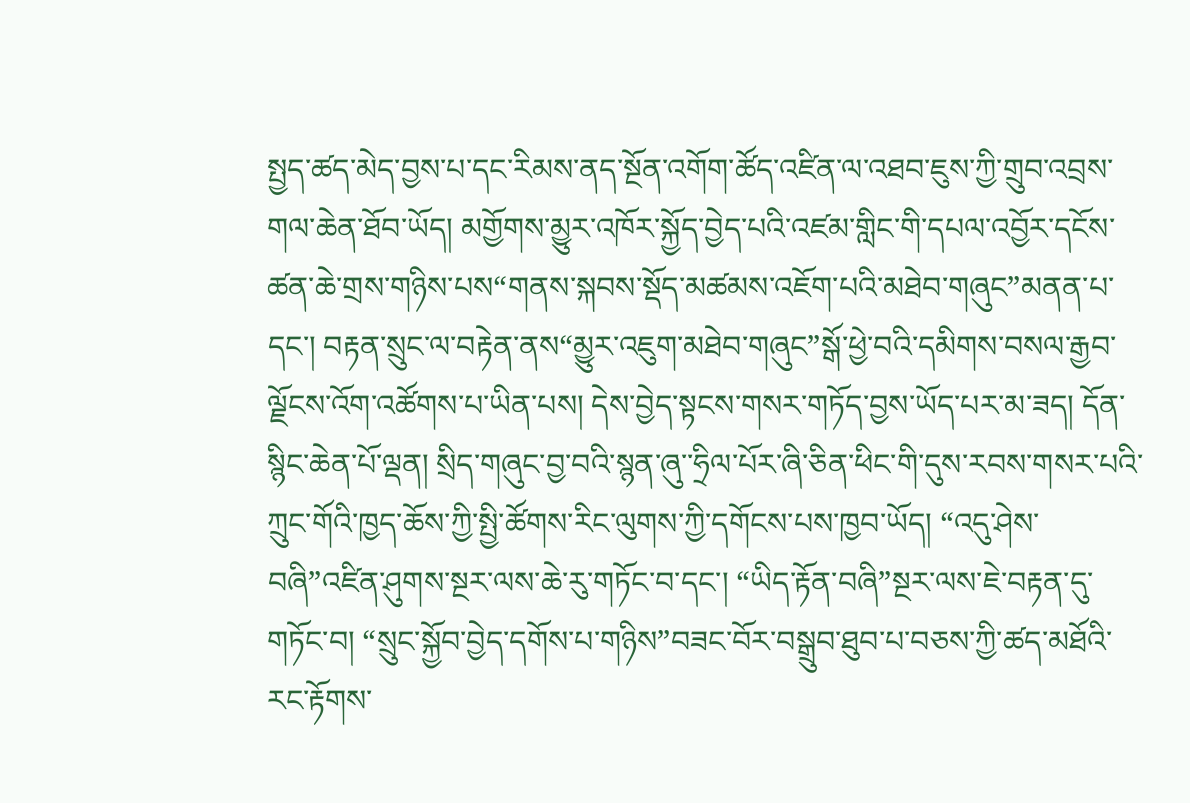སྤྱད་ཚད་མེད་བྱས་པ་དང་རིམས་ནད་སྔོན་འགོག་ཚོད་འཛིན་ལ་འཐབ་ཇུས་ཀྱི་གྲུབ་འབྲས་གལ་ཆེན་ཐོབ་ཡོད། མགྱོགས་མྱུར་འཁོར་སྐྱོད་བྱེད་པའི་འཛམ་གླིང་གི་དཔལ་འབྱོར་དངོས་ཚན་ཆེ་གྲས་གཉིས་པས“གནས་སྐབས་སྡོད་མཚམས་འཇོག་པའི་མཐེབ་གཞུང”མནན་པ་དང་། བརྟན་སྲུང་ལ་བརྟེན་ནས“མྱུར་འཇུག་མཐེབ་གཞུང”སྒོ་ཕྱེ་བའི་དམིགས་བསལ་རྒྱབ་ལྗོངས་འོག་འཚོགས་པ་ཡིན་པས། དེས་བྱེད་སྟངས་གསར་གཏོད་བྱས་ཡོད་པར་མ་ཟད། དོན་སྙིང་ཆེན་པོ་ལྡན། སྲིད་གཞུང་བྱ་བའི་སྙན་ཞུ་་ཧྲིལ་པོར་ཞི་ཅིན་ཕིང་གི་དུས་རབས་གསར་པའི་ཀྲུང་གོའི་ཁྱད་ཆོས་ཀྱི་སྤྱི་ཚོགས་རིང་ལུགས་ཀྱི་དགོངས་པས་ཁྱབ་ཡོད། “འདུ་ཤེས་བཞི”འཛིན་ཤུགས་སྔར་ལས་ཆེ་རུ་གཏོང་བ་དང་། “ཡིད་རྟོན་བཞི”སྔར་ལས་ཇེ་བརྟན་དུ་གཏོང་བ། “སྲུང་སྐྱོབ་བྱེད་དགོས་པ་གཉིས”བཟང་བོར་བསྒྲུབ་ཐུབ་པ་བཅས་ཀྱི་ཚད་མཐོའི་རང་རྟོགས་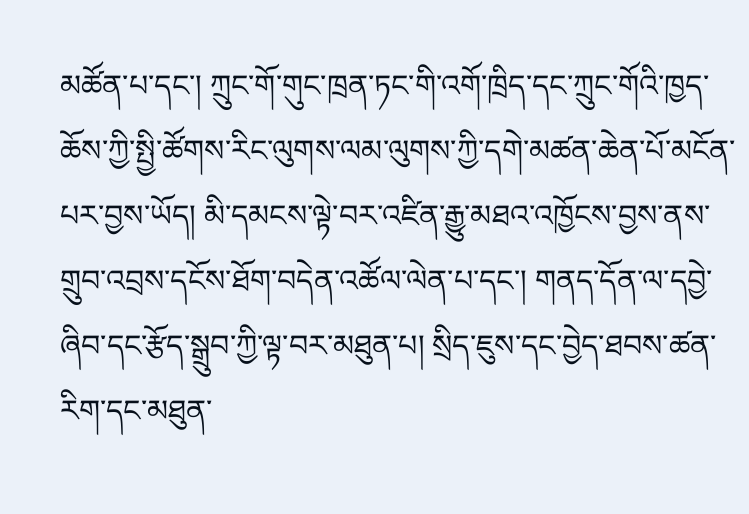མཚོན་པ་དང་། ཀྲུང་གོ་གུང་ཁྲན་ཏང་གི་འགོ་ཁྲིད་དང་ཀྲུང་གོའི་ཁྱད་ཆོས་ཀྱི་སྤྱི་ཚོགས་རིང་ལུགས་ལམ་ལུགས་ཀྱི་དགེ་མཚན་ཆེན་པོ་མངོན་པར་བྱས་ཡོད། མི་དམངས་ལྟེ་བར་འཛིན་རྒྱུ་མཐའ་འཁྱོངས་བྱས་ནས་གྲུབ་འབྲས་དངོས་ཐོག་བདེན་འཚོལ་ལེན་པ་དང་། གནད་དོན་ལ་དབྱེ་ཞིབ་དང་རྩོད་སྒྲུབ་ཀྱི་ལྟ་བར་མཐུན་པ། སྲིད་ཇུས་དང་བྱེད་ཐབས་ཚན་རིག་དང་མཐུན་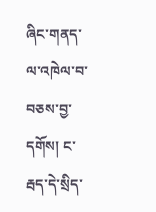ཞིང་གནད་ལ་འཁེལ་བ་བཅས་བྱ་དགོས། ང་རྦད་དེ་སྲིད་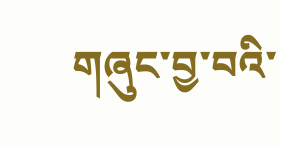གཞུང་བྱ་བའི་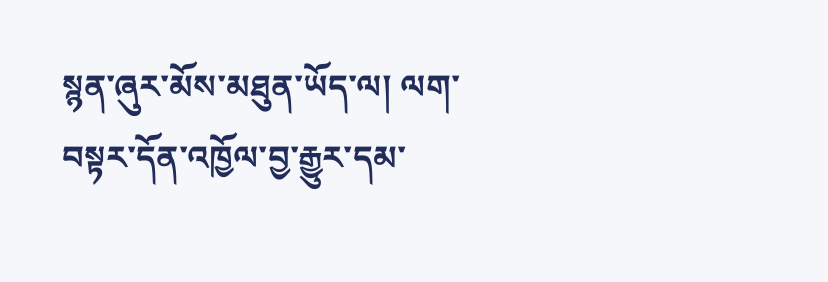སྙན་ཞུར་མོས་མཐུན་ཡོད་ལ། ལག་བསྟར་དོན་འཁྱོལ་བྱ་རྒྱུར་དམ་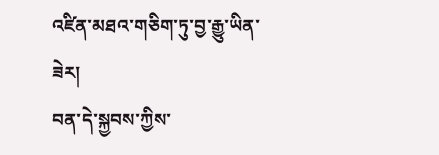འཛིན་མཐའ་གཅིག་ཏུ་བྱ་རྒྱུ་ཡིན་ཟེར།
བན་དེ་སྐྱབས་ཀྱིས་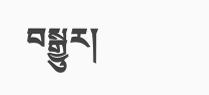བསྒྱུར།